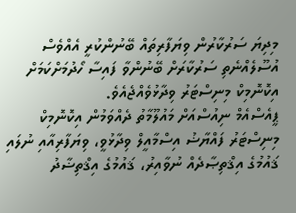މިދިޔަ ސަރުކާރުން ވިޔަފާރިތައް ބޭނުންކުރީ އެއްވެސް އުސޫލެއްނެތި ސަރުކާރަށް ބޭނުންވާ ފައިސާ ހޯދުމަށްކަމަށް އިކޮނޮމިކް މިނިސްޓަރު ވިދާޅުވެއްޖެއެވެ.
ޕީއެސްއެމް ނިއުސްއަށް މައުލޫމާތު ދެއްވަމުން އިކޮނޮމިކް މިނިސްޓަރު ފައްޔާޟު އިސްމާއީލް ވިދާޅުވީ، ވިޔަފާރިއާއި ނުލައި ޤައުމުގެ އިޤްތިޞާދެއް ނުވާއިރު، ޤައުމުގެ އިޤްތިޟާދު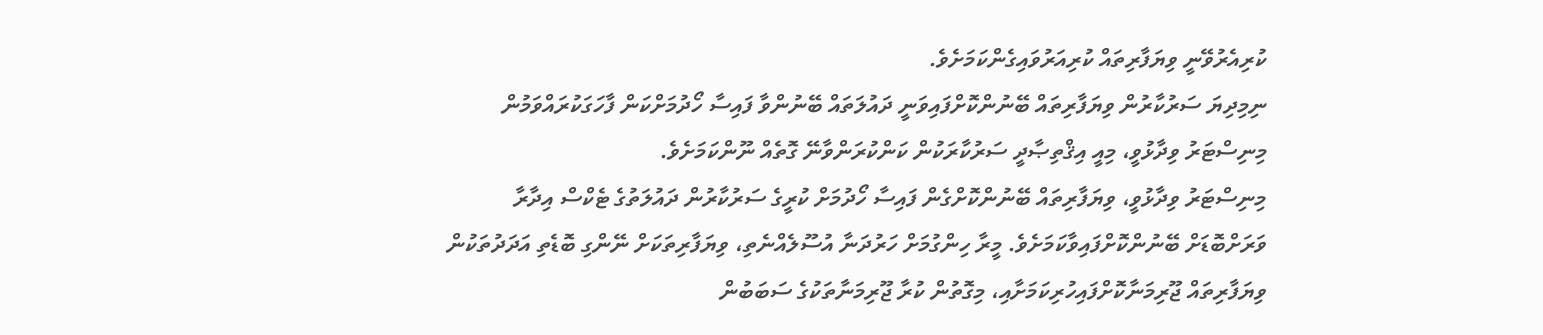ކުރިއެރުވޭނީ ވިޔަފާރިތައް ކުރިއަރުވައިގެންކަމަށެވެ.
ނިމިދިޔަ ސަރުކާރުން ވިޔަފާރިތައް ބޭނުންކޮށްފައިވަނީ ދައުލަތައް ބޭނުންވާ ފައިސާ ހޯދުމަށްކަން ފާހަގަކުރައްވަމުން މިނިސްޓަރު ވިދާޅުވީ، މިއީ އިޤްތިޞާދީ ސަރުކާރަކުން ކަންކުރަންވާނޭ ގޮތެއް ނޫންކަމަށެވެ.
މިނިސްޓަރު ވިދާޅުވީ، ވިޔަފާރިތައް ބޭނުންކޮށްގެން ފައިސާ ހޯދުމަށް ކުރީގެ ސަރުކާރުން ދައުލަތުގެ ޓެކްސް އިދާރާ ވަރަށްބޮޑަށް ބޭނުންކޮށްފައިވާކަމަށެވެ. މީރާ ހިންގުމަށް ހަރުދަނާ އުސޫލެއްނެތި، ވިޔަފާރިތަކަށް ނޭންގި ބޮޑެތި އަދަދުތަކުން ވިޔަފާރިތައް ޖޫރިމަނާކޮށްފައިހުރިކަމަށާއި، މިގޮތުން ކުރާ ޖޫރިމަނާތަކުގެ ސަބަބުން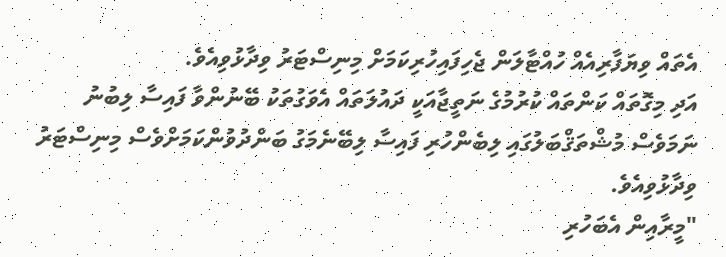އެތައް ވިޔަފާރިއެއް ހުއްޓާލަން ޖެހިފައިހުރިކަމަށް މިނިސްޓަރު ވިދާޅުވިއެވެ.
އަދި މިގޮތައް ކަންތައް ކުރުމުގެ ނަތީޖާއަކީ ދައުލަތައް އެވަގުތަކު ބޭނުންވާ ފައިސާ ލިބުނު ނަމަވެސް މުޝްތަޤްބަލުގައި ލިބެންހުރި ފައިސާ ލިބޭނެމަގު ބަންދުވުންކަމަށްވެސް މިނިސްޓަރު ވިދާޅުވިއެވެ.
"މީރާއިން އެބަހުރި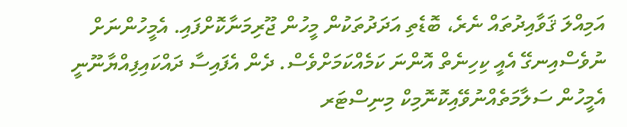އަމިއްލަ ޤަވާއިދުތައް ނެރެ، ބޮޑެތި އަދަދުތަކުން މީހުން ޖޫރިމަނާކޮށްފައި. އެމީހުންނަށް ނުވެސްއިނގޭ އެއީ ކިހިނެތް އޮންނަ ކަމެއްކަމަށްވެސް. ދެން އެފައިސާ ދައްކައިފިއްޔާނޫނީ އެމީހުން ސަލާމަތެއްނުވޭއިކޮނޮމިކް މިނިސްޓަރ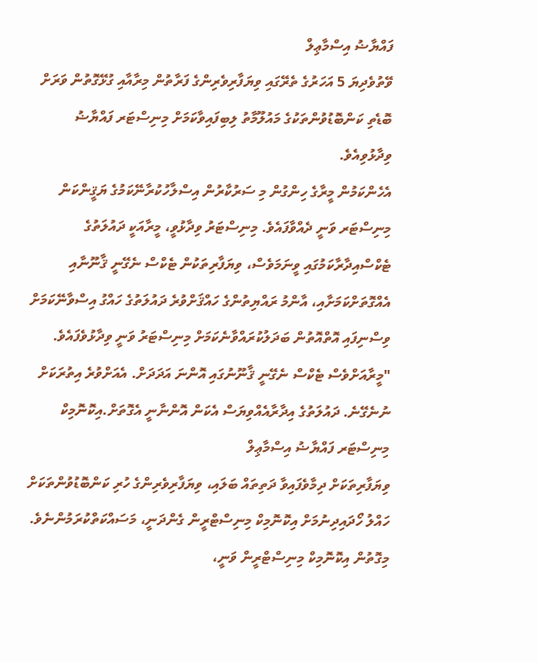ފައްޔާޟު އިސްމާޢިލް
ވޭތުވެދިޔަ 5 އަހަރުގެ ތެރޭގައި ވިޔަފާރިވެރިންގެ ފަރާތުން މިރާއާއި ގުޅޭގޮތުން ވަރަށް ބޮޑެތި ކަންބޮޑުވުންތަކުގެ މައުލޫމާތު ލިބިފައިވާކަމަށް މިނިސްޓަރ ފައްޔާޟު ވިދާޅުވިއެވެ.
އެހެންކަމުން މީރާގެ ހިންގުން މި ސަރުކާރުން އިސްލާހުކުރާނޭކަމުގެ ޔަޤީންކަން މިނިސްޓަރ ވަނީ ދެއްވާފައެވެ. މިނިސްޓަރު ވިދާޅުވީ، މީރާއަކީ ދައުލަތުގެ ޓެކްސްއިދާރާކަމުގައި ވީނަމަވެސް، ވިޔަފާރިތަކުން ޓެކްސް ނެގޭނީ ޤާނޫނާއި އެއްގޮތަށްކަމަށާއި، އާންމު ރައްޔިތުންގެ ހައްޤަށްވުރެ ދައުލަތުގެ ހައްގު އިސްވާނޭކަމަށް ވިސްނިފައި އޮތްއޮތުން ބަދަލުކުރައްވާނެކަމަށް މިނިސްޓަރު ވަނީ ވިދާޅުވެފައެވެ.
"މީރާއަށްވެސް ޓެކްސް ނެގޭނީ ޤާނޫނުގައި އޮންނަ އަދަދަށް. އެއަށްވުރެ އިތުރަކަށް ނުނެގޭނެ. ދައުލަތުގެ އިދާރާއެއްވިޔަސް އެކަން އޮންނާނީ އެގޮތަށް.އިކޮނޮމިކް މިނިސްޓަރ ފައްޔާޟު އިސްމާޢިލް
ވިޔަފާރިތަކަށް ދިމާވެފައިވާ ދަތިތައް ބަލައި، ވިޔަފާރިވެރިންގެ ހުރި ކަންބޮޑުވުންތަކަށް ހައްލު ހޯދައިދިނުމަށް އިކޮނޮމިކް މިނިސްޓްރީން ގެންދަނީ، މަސައްކަތްކުރަމުންނެވެ.
މިގޮތުން އިކޮނޮމިކް މިނިސްޓްރީން ވަނީ،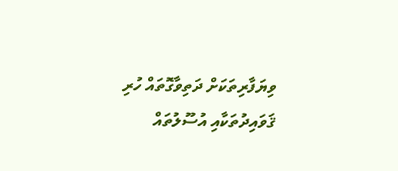ވިޔަފާރިތަކަށް ދަތިވާގޮތައް ހުރި ޤަވައިދުތަކާއި އުސޫލުތައް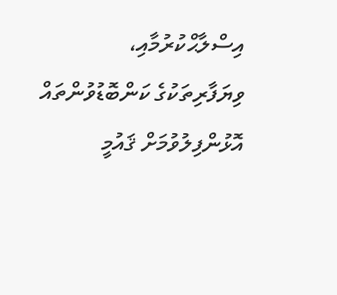އިސްލާޙްކުރުމާއި، ވިޔަފާރިތަކުގެ ކަންބޮޑުވުންތައް އޮޅުންފިލުވުމަށް ޤައުމީ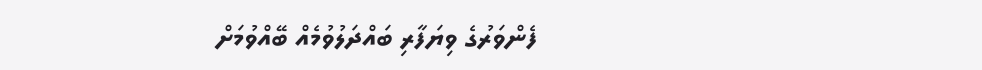ފެންވަރުގެ ވިޔަފާރި ބައްދަލުވުމެއް ބޭއްވުމަށް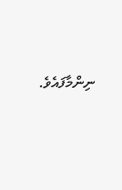ނިންމާފައެވެ.